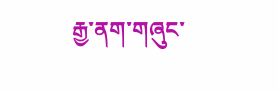རྒྱ་ནག་གཞུང་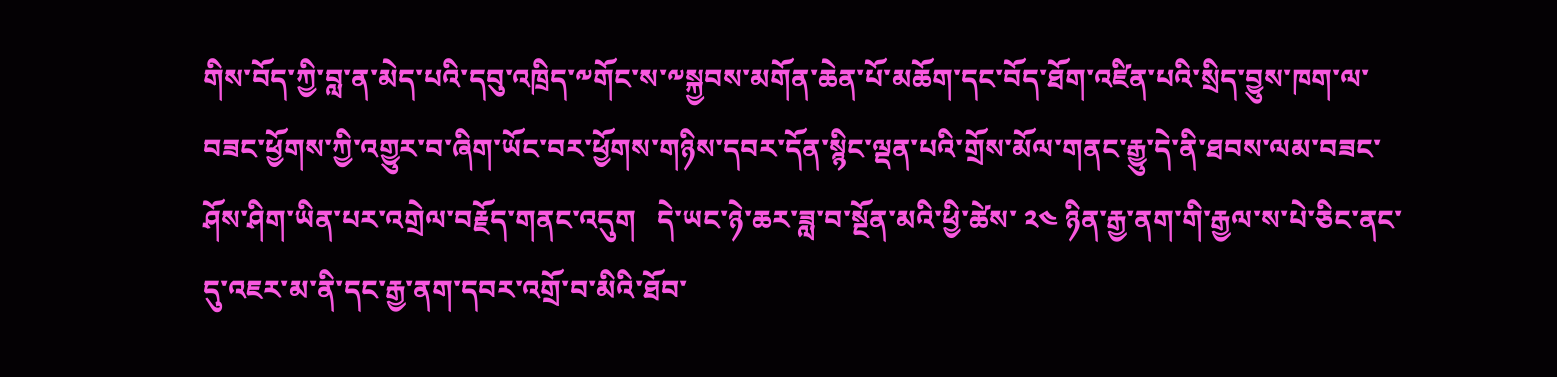གིས་བོད་ཀྱི་བླ་ན་མེད་པའི་དབུ་འཁྲིད་༸གོང་ས་༸སྐྱབས་མགོན་ཆེན་པོ་མཆོག་དང་བོད་ཐོག་འཛིན་པའི་སྲིད་བྱུས་ཁག་ལ་བཟང་ཕྱོགས་ཀྱི་འགྱུར་བ་ཞིག་ཡོང་བར་ཕྱོགས་གཉིས་དབར་དོན་སྙིང་ལྡན་པའི་གྲོས་མོལ་གནང་རྒྱུ་དེ་ནི་ཐབས་ལམ་བཟང་ཤོས་ཤིག་ཡིན་པར་འགྲེལ་བརྗོད་གནང་འདུག   དེ་ཡང་ཉེ་ཆར་ཟླ་བ་སྔོན་མའི་ཕྱི་ཚེས་ ༢༤ ཉིན་རྒྱ་ནག་གི་རྒྱལ་ས་པེ་ཅིང་ནང་དུ་འཇར་མ་ནི་དང་རྒྱ་ནག་དབར་འགྲོ་བ་མིའི་ཐོབ་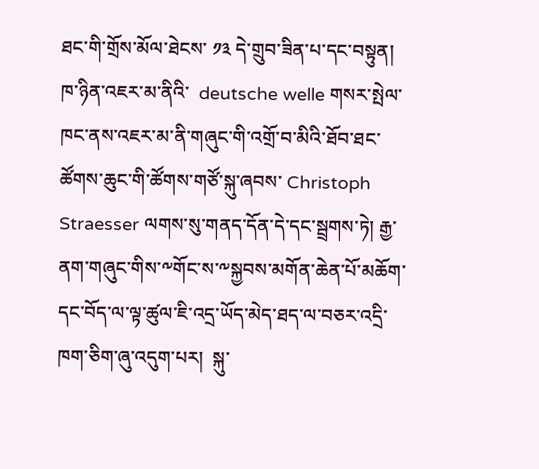ཐང་གི་གྲོས་མོལ་ཐེངས་ ༡༣ དེ་གྲུབ་ཟིན་པ་དང་བསྟུན། ཁ་ཉིན་འཇར་མ་ནིའི་  deutsche welle གསར་སྤེལ་ཁང་ནས་འཇར་མ་ནི་གཞུང་གི་འགྲོ་བ་མིའི་ཐོབ་ཐང་ཚོགས་ཆུང་གི་ཚོགས་གཙོ་སྐུ་ཞབས་ Christoph Straesser ལགས་སུ་གནད་དོན་དེ་དང་སྦྲགས་ཏེ། རྒྱ་ནག་གཞུང་གིས་༸གོང་ས་༸སྐྱབས་མགོན་ཆེན་པོ་མཆོག་དང་བོད་ལ་ལྟ་ཚུལ་ཇི་འདྲ་ཡོད་མེད་ཐད་ལ་བཅར་འདྲི་ཁག་ཅིག་ཞུ་འདུག་པར།  སྐུ་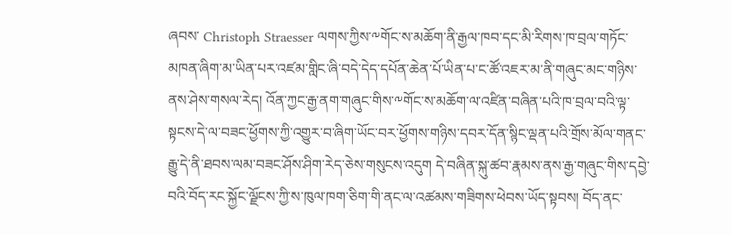ཞབས་ Christoph Straesser ལགས་ཀྱིས་༸གོང་ས་མཆོག་ནི་རྒྱལ་ཁབ་དང་མི་རིགས་ཁ་བྲལ་གཏོང་མཁན་ཞིག་མ་ཡིན་པར་འཛམ་གླིང་ཞི་བདེ་དེད་དཔོན་ཆེན་པོ་ཡིན་པ་ང་ཚོ་འཇར་མ་ནི་གཞུང་མང་གཉིས་ནས་ཤེས་གསལ་རེད། འོན་ཀྱང་རྒྱ་ནག་གཞུང་གིས་༸གོང་ས་མཆོག་ལ་འཛིན་བཞིན་པའི་ཁ་བྲལ་བའི་ལྟ་སྟངས་དེ་ལ་བཟང་ཕྱོགས་ཀྱི་འགྱུར་བ་ཞིག་ཡོང་བར་ཕྱོགས་གཉིས་དབར་དོན་སྙིང་ལྡན་པའི་གྲོས་མོལ་གནང་རྒྱུ་དེ་ནི་ཐབས་ལམ་བཟང་ཤོས་ཤིག་རེད་ཅེས་གསུངས་འདུག དེ་བཞིན་སྐུ་ཚབ་རྣམས་ནས་རྒྱ་གཞུང་གིས་དབྱེ་བའི་བོད་རང་སྐྱོང་ལྗོངས་ཀྱི་ས་ཁུལ་ཁག་ཅིག་གི་ནང་ལ་འཚམས་གཟིགས་ཕེབས་ཡོད་སྟབས། བོད་ནང་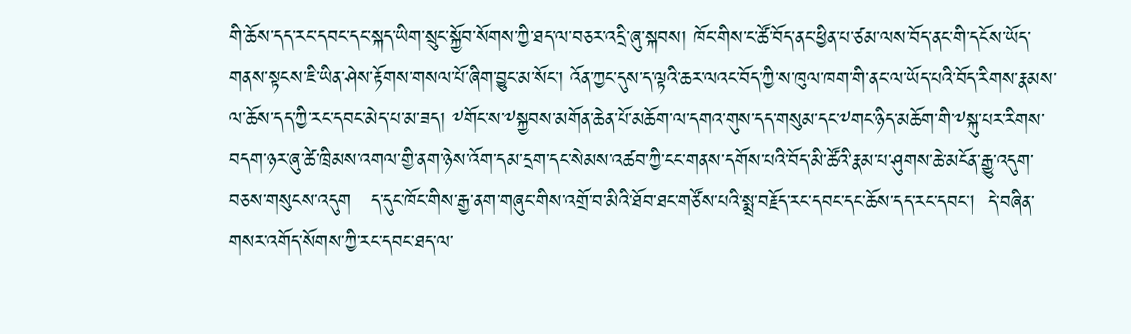གི་ཆོས་དད་རང་དབང་དང་སྐད་ཡིག་སྲུང་སྐྱོབ་སོགས་ཀྱི་ཐད་ལ་བཅར་འདྲི་ཞུ་སྐབས། ཁོང་གིས་ང་ཚོ་བོད་ནང་ཕྱིན་པ་ཙམ་ལས་བོད་ནང་གི་དངོས་ཡོད་གནས་སྟངས་ཇི་ཡིན་ཤེས་རྟོགས་གསལ་པོ་ཞིག་བྱུང་མ་སོང་། འོན་ཀྱང་དུས་ད་ལྟའི་ཆར་ལའང་བོད་ཀྱི་ས་ཁུལ་ཁག་གི་ནང་ལ་ཡོད་པའི་བོད་རིགས་རྣམས་ལ་ཆོས་དད་ཀྱི་རང་དབང་མེད་པ་མ་ཟད། ༸གོང་ས་༸སྐྱབས་མགོན་ཆེན་པོ་མཆོག་ལ་དགའ་གུས་དད་གསུམ་དང་༸གང་ཉིད་མཆོག་གི་༸སྐུ་པར་རིགས་བདག་ཉར་ཞུ་ཚེ་ཁྲིམས་འགལ་གྱི་ནག་ཉེས་འོག་དམ་དྲག་དང་སེམས་འཚབ་ཀྱི་ངང་གནས་དགོས་པའི་བོད་མི་ཚོའི་རྣམ་པ་ཤུགས་ཆེ་མངོན་རྒྱུ་འདུག་བཅས་གསུངས་འདུག   ད་དུང་ཁོང་གིས་རྒྱ་ནག་གཞུང་གིས་འགྲོ་བ་མིའི་ཐོབ་ཐང་གཙོས་པའི་སྨྲ་བརྗོད་རང་དབང་དང་ཆོས་དད་རང་དབང།  དེ་བཞིན་གསར་འགོད་སོགས་ཀྱི་རང་དབང་ཐད་ལ་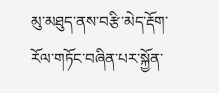མུ་མཐུད་ནས་བརྩི་མེད་རྡོག་རོལ་གཏོང་བཞིན་པར་སྐྱོན་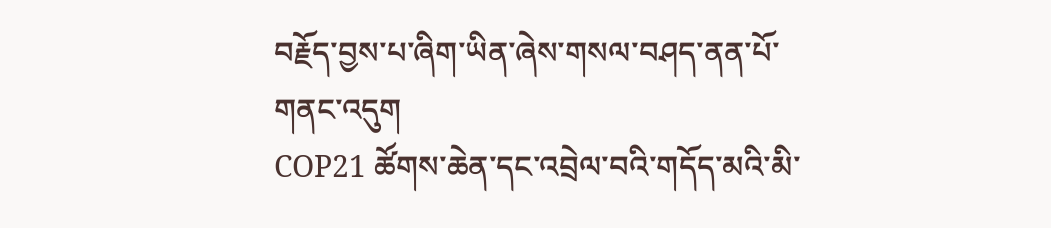བརྗོད་བྱས་པ་ཞིག་ཡིན་ཞེས་གསལ་བཤད་ནན་པོ་གནང་འདུག
COP21 ཚོགས་ཆེན་དང་འབྲེལ་བའི་གདོད་མའི་མི་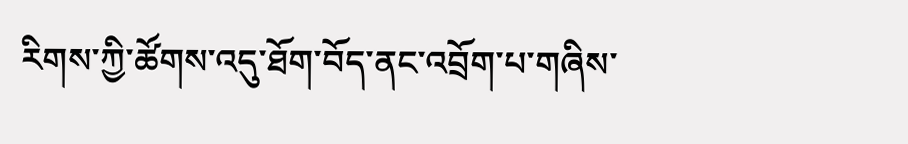རིགས་ཀྱི་ཚོགས་འདུ་ཐོག་བོད་ནང་འབྲོག་པ་གཞིས་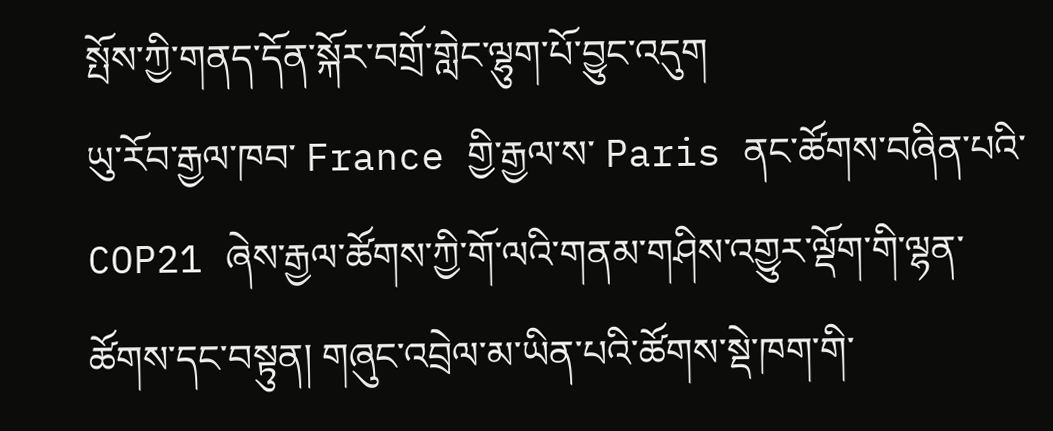སྤོས་ཀྱི་གནད་དོན་སྐོར་བགྲོ་གླེང་ལྷུག་པོ་བྱུང་འདུག
ཡུ་རོབ་རྒྱལ་ཁབ་ France གྱི་རྒྱལ་ས་ Paris ནང་ཚོགས་བཞིན་པའི་ COP21 ཞེས་རྒྱལ་ཚོགས་ཀྱི་གོ་ལའི་གནམ་གཤིས་འགྱུར་ལྡོག་གི་ལྷན་ཚོགས་དང་བསྟུན། གཞུང་འབྲེལ་མ་ཡིན་པའི་ཚོགས་སྡེ་ཁག་གི་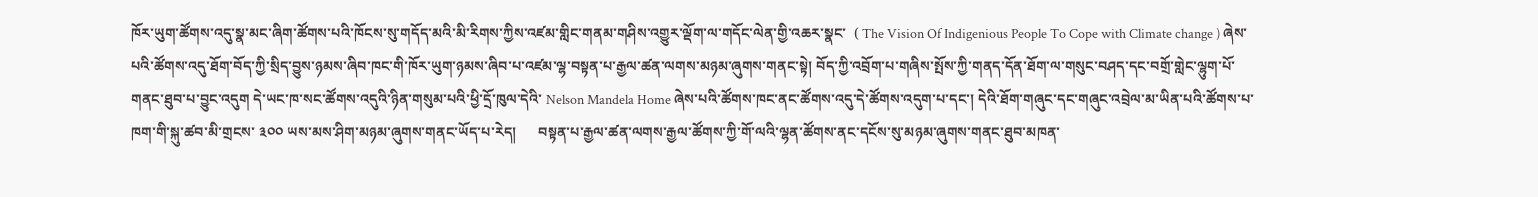ཁོར་ཡུག་ཚོགས་འདུ་སྣ་མང་ཞིག་ཚོགས་པའི་ཁོངས་སུ་གདོད་མའི་མི་རིགས་ཀྱིས་འཛམ་གླིང་གནམ་གཤིས་འགྱུར་ལྡོག་ལ་གདོང་ལེན་གྱི་འཆར་སྣང་  ( The Vision Of Indigenious People To Cope with Climate change ) ཞེས་པའི་ཚོགས་འདུ་ཐོག་བོད་ཀྱི་སྲིད་བྱུས་ཉམས་ཞིབ་ཁང་གི་ཁོར་ཡུག་ཉམས་ཞིབ་པ་འཛམ་ལྷ་བསྟན་པ་རྒྱལ་ཚན་ལགས་མཉམ་ཞུགས་གནང་སྟེ། བོད་ཀྱི་འབྲོག་པ་གཞིས་སྤོས་ཀྱི་གནད་དོན་ཐོག་ལ་གསུང་བཤད་དང་བགྲོ་གླེང་ལྷུག་པོ་གནང་ཐུབ་པ་བྱུང་འདུག དེ་ཡང་ཁ་སང་ཚོགས་འདུའི་ཉིན་གསུམ་པའི་ཕྱི་དྲོ་ཁུལ་དེའི་ Nelson Mandela Home ཞེས་པའི་ཚོགས་ཁང་ནང་ཚོགས་འདུ་དེ་ཚོགས་འདུག་པ་དང་། དེའི་ཐོག་གཞུང་དང་གཞུང་འབྲེལ་མ་ཡིན་པའི་ཚོགས་པ་ཁག་གི་སྐུ་ཚབ་མི་གྲངས་ ༣༠༠ ཡས་མས་ཤིག་མཉམ་ཞུགས་གནང་ཡོད་པ་རེད།      བསྟན་པ་རྒྱལ་ཚན་ལགས་རྒྱལ་ཚོགས་ཀྱི་གོ་ལའི་ལྷན་ཚོགས་ནང་དངོས་སུ་མཉམ་ཞུགས་གནང་ཐུབ་མཁན་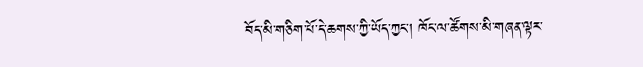བོད་མི་གཅིག་པོ་དེ་ཆགས་ཀྱི་ཡོད་ཀྱང་། ཁོང་ལ་ཚོགས་མི་གཞན་ལྟར་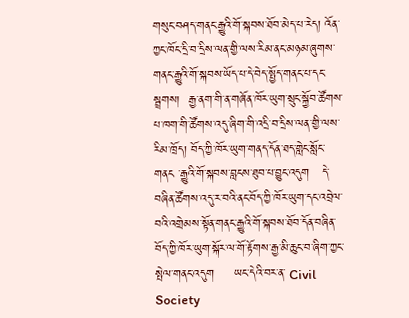གསུང་བཤད་གནང་རྒྱུའི་གོ་སྐབས་ཐོབ་མེད་པ་རེད། འོན་ཀྱང་ཁོང་དྲི་བ་དྲིས་ལན་གྱི་ལས་རིམ་ནང་མཉམ་ཞུགས་གནང་རྒྱུའི་གོ་སྐབས་ཡོད་པ་དེ་བེད་སྤྱོད་གནང་པ་དང་སྦྲགས།  རྒྱ་ནག་གི་ན་གཞོན་ཁོར་ཡུག་སྲུང་སྐྱོབ་ཚོགས་པ་ཁག་གི་ཚོགས་འདུ་ཞིག་གི་འདྲི་བ་དྲིས་ལན་གྱི་ལས་རིམ་ཁྲོད། བོད་ཀྱི་ཁོར་ཡུག་གནད་དོན་ཐད་གླེང་སློང་གནང ་རྒྱུའི་གོ་སྐབས་བླངས་ཐུབ་པ་བྱུང་འདུག   དེ་བཞིན་ཚོགས་འདུ་ར་བའི་ནང་བོད་ཀྱི་ཁོར་ཡུག་དང་འབྲེལ་བའི་འགྲེམས་སྟོན་གནང་རྒྱུའི་གོ་སྐབས་ཐོབ་དོན་བཞིན་བོད་ཀྱི་ཁོར་ཡུག་སྐོར་ལ་གོ་རྟོགས་རྒྱ་མི་ཆུང་བ་ཞིག་ཀྱང་སྤེལ་གནང་འདུག     ཡང་དེའི་བར་ན་ Civil Society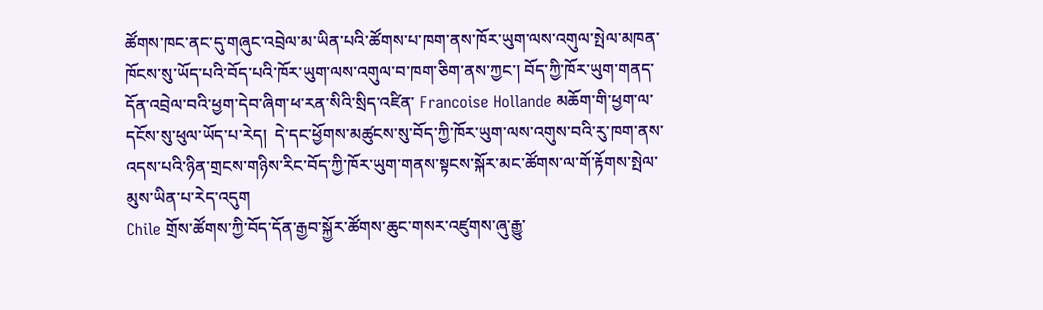ཚོགས་ཁང་ནང་དུ་གཞུང་འབྲེལ་མ་ཡིན་པའི་ཚོགས་པ་ཁག་ནས་ཁོར་ཡུག་ལས་འགུལ་སྤེལ་མཁན་ཁོངས་སུ་ཡོད་པའི་བོད་པའི་ཁོར་ཡུག་ལས་འགུལ་བ་ཁག་ཅིག་ནས་ཀྱང་། བོད་ཀྱི་ཁོར་ཡུག་གནད་དོན་འབྲེལ་བའི་ཕྱག་དེབ་ཞིག་ཕ་རན་སིའི་སྲིད་འཛིན་ Francoise Hollande མཆོག་གི་ཕྱག་ལ་དངོས་སུ་ཕུལ་ཡོད་པ་རེད།  དེ་དང་ཕྱོགས་མཚུངས་སུ་བོད་ཀྱི་ཁོར་ཡུག་ལས་འགུས་བའི་རུ་ཁག་ནས་འདས་པའི་ཉིན་གྲངས་གཉིས་རིང་བོད་ཀྱི་ཁོར་ཡུག་གནས་སྟངས་སྐོར་མང་ཚོགས་ལ་གོ་རྟོགས་སྤེལ་མུས་ཡིན་པ་རེད་འདུག
Chile གྲོས་ཚོགས་ཀྱི་བོད་དོན་རྒྱབ་སྐྱོར་ཚོགས་ཆུང་གསར་འཛུགས་ཞུ་རྒྱུ་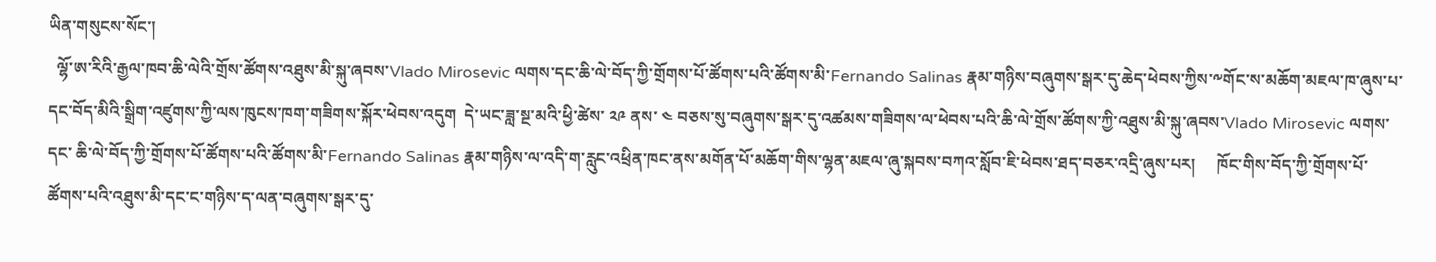ཡིན་གསུངས་སོང་།
  ལྷོ་ཨ་རིའི་རྒྱལ་ཁབ་ཆི་ལེའི་གྲོས་ཚོགས་འཐུས་མི་སྐུ་ཞབས་Vlado Mirosevic ལགས་དང་ཆི་ལེ་བོད་ཀྱི་གྲོགས་པོ་ཚོགས་པའི་ཚོགས་མི་Fernando Salinas རྣམ་གཉིས་བཞུགས་སྒར་དུ་ཆེད་ཕེབས་ཀྱིས་༸གོང་ས་མཆོག་མཇལ་ཁ་ཞུས་པ་དང་བོད་མིའི་སྒྲིག་འཛུགས་ཀྱི་ལས་ཁུངས་ཁག་གཟིགས་སྐོར་ཕེབས་འདུག  དེ་ཡང་ཟླ་སྔ་མའི་ཕྱི་ཚེས་ ༢༩ ནས་ ༤ བཅས་སུ་བཞུགས་སྒར་དུ་འཚམས་གཟིགས་ལ་ཕེབས་པའི་ཆི་ལེ་གྲོས་ཚོགས་ཀྱི་འཐུས་མི་སྐུ་ཞབས་Vlado Mirosevic ལགས་དང་ ཆི་ལེ་བོད་ཀྱི་གྲོགས་པོ་ཚོགས་པའི་ཚོགས་མི་Fernando Salinas རྣམ་གཉིས་ལ་འདི་ག་རླུང་འཕྲིན་ཁང་ནས་མགོན་པོ་མཆོག་གིས་ལྷན་མཇལ་ཞུ་སྐབས་བཀའ་སློབ་ཇི་ཕེབས་ཐད་བཅར་འདྲི་ཞུས་པར།     ཁོང་གིས་བོད་ཀྱི་གྲོགས་པོ་ཚོགས་པའི་འཐུས་མི་དང་ང་གཉིས་ད་ལན་བཞུགས་སྒར་དུ་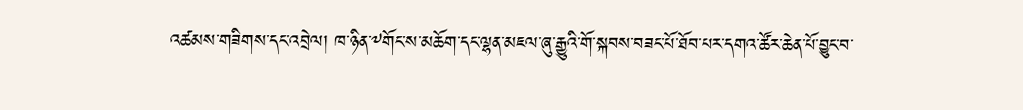འཚམས་གཟིགས་དང་འབྲེལ། ཁ་ཉིན་༸གོང་ས་མཆོག་དང་ལྷན་མཇལ་ཞུ་རྒྱུའི་གོ་སྐབས་བཟང་པོ་ཐོབ་པར་དགའ་ཚོར་ཆེན་པོ་བྱུང་བ་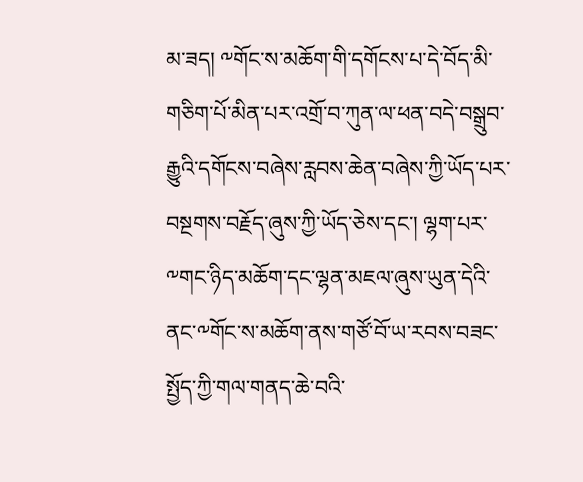མ་ཟད། ༸གོང་ས་མཆོག་གི་དགོངས་པ་དེ་བོད་མི་གཅིག་པོ་མིན་པར་འགྲོ་བ་ཀུན་ལ་ཕན་བདེ་བསྒྲུབ་རྒྱུའི་དགོངས་བཞེས་རླབས་ཆེན་བཞེས་ཀྱི་ཡོད་པར་བསྔགས་བརྗོད་ཞུས་ཀྱི་ཡོད་ཅེས་དང་། ལྷག་པར་༸གང་ཉིད་མཆོག་དང་ལྷན་མཇལ་ཞུས་ཡུན་དེའི་ནང་༸གོང་ས་མཆོག་ནས་གཙོ་བོ་ཡ་རབས་བཟང་སྤྱོད་ཀྱི་གལ་གནད་ཆེ་བའི་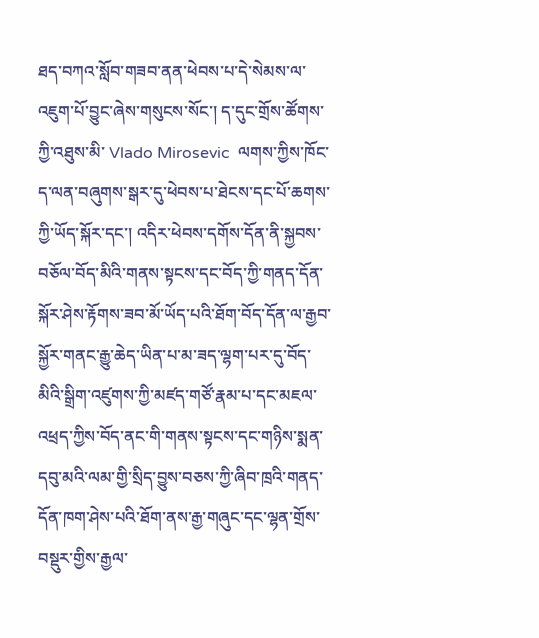ཐད་བཀའ་སློབ་གཟབ་ནན་ཕེབས་པ་དེ་སེམས་ལ་འཇུག་པོ་བྱུང་ཞེས་གསུངས་སོང་། ད་དུང་གྲོས་ཚོགས་ཀྱི་འཐུས་མི་ Vlado Mirosevic  ལགས་ཀྱིས་ཁོང་ད་ལན་བཞུགས་སྒར་དུ་ཕེབས་པ་ཐེངས་དང་པོ་ཆགས་ཀྱི་ཡོད་སྐོར་དང་། འདིར་ཕེབས་དགོས་དོན་ནི་སྐྱབས་བཅོལ་བོད་མིའི་གནས་སྟངས་དང་བོད་ཀྱི་གནད་དོན་སྐོར་ཤེས་རྟོགས་ཟབ་མོ་ཡོད་པའི་ཐོག་བོད་དོན་ལ་རྒྱབ་སྐྱོར་གནང་རྒྱུ་ཆེད་ཡིན་པ་མ་ཟད་ལྷག་པར་དུ་བོད་མིའི་སྒྲིག་འཛུགས་ཀྱི་མཛད་གཙོ་རྣམ་པ་དང་མཇལ་འཕྲད་ཀྱིས་བོད་ནང་གི་གནས་སྟངས་དང་གཉིས་སྨན་དབུ་མའི་ལམ་གྱི་སྲིད་བྱུས་བཅས་ཀྱི་ཞིབ་ཁྲའི་གནད་དོན་ཁག་ཤེས་པའི་ཐོག་ནས་རྒྱ་གཞུང་དང་ལྷན་གྲོས་བསྡུར་གྱིས་རྒྱལ་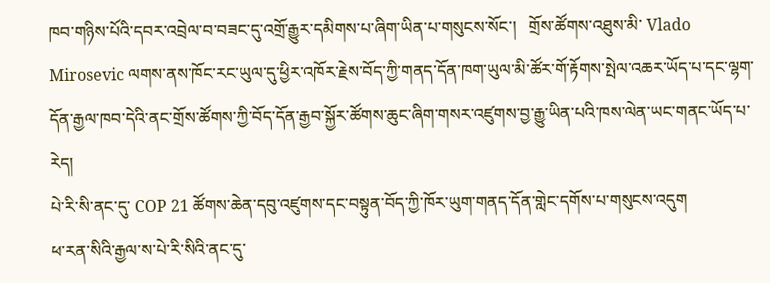ཁབ་གཉིས་པོའི་དབར་འབྲེལ་བ་བཟང་དུ་འགྲོ་རྒྱུར་དམིགས་པ་ཞིག་ཡིན་པ་གསུངས་སོང་།   གྲོས་ཚོགས་འཐུས་མི་ Vlado Mirosevic ལགས་ནས་ཁོང་རང་ཡུལ་དུ་ཕྱིར་འཁོར་རྗེས་བོད་ཀྱི་གནད་དོན་ཁག་ཡུལ་མི་ཚོར་གོ་རྟོགས་སྤེལ་འཆར་ཡོད་པ་དང་ལྷག་དོན་རྒྱལ་ཁབ་དེའི་ནང་གྲོས་ཚོགས་ཀྱི་བོད་དོན་རྒྱབ་སྐྱོར་ཚོགས་ཆུང་ཞིག་གསར་འཛུགས་བྱ་རྒྱུ་ཡིན་པའི་ཁས་ལེན་ཡང་གནང་ཡོད་པ་རེད།
པེ་རི་སི་ནང་དུ་ COP 21 ཚོགས་ཆེན་དབུ་འཛུགས་དང་བསྟུན་བོད་ཀྱི་ཁོར་ཡུག་གནད་དོན་གླེང་དགོས་པ་གསུངས་འདུག
ཕ་རན་སིའི་རྒྱལ་ས་པེ་རི་སིའི་ནང་དུ་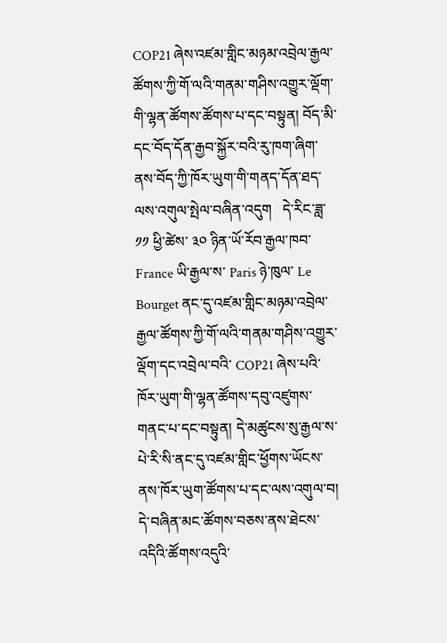COP21 ཞེས་འཛམ་གླིང་མཉམ་འབྲེལ་རྒྱལ་ཚོགས་ཀྱི་གོ་ལའི་གནམ་གཤིས་འགྱུར་ལྡོག་གི་ལྷན་ཚོགས་ཚོགས་པ་དང་བསྟུན། བོད་མི་དང་བོད་དོན་རྒྱབ་སྐྱོར་བའི་རུ་ཁག་ཞིག་ནས་བོད་ཀྱི་ཁོར་ཡུག་གི་གནད་དོན་ཐད་ལས་འགུལ་སྤེལ་བཞིན་འདུག   དེ་རིང་ཟླ་ ༡༡ ཕྱི་ཚེས་ ༣༠ ཉིན་ཡོ་རོབ་རྒྱལ་ཁབ་ France ཡི་རྒྱལ་ས་ Paris ཉེ་ཁུལ་ Le Bourget ནང་དུ་འཛམ་གླིང་མཉམ་འབྲེལ་རྒྱལ་ཚོགས་ཀྱི་གོ་ལའི་གནམ་གཤིས་འགྱུར་ལྡོག་དང་འབྲེལ་བའི་ COP21 ཞེས་པའི་ཁོར་ཡུག་གི་ལྷན་ཚོགས་དབུ་འཛུགས་གནང་པ་དང་བསྟུན། དེ་མཚུངས་སུ་རྒྱལ་ས་པེ་རི་སི་ནང་དུ་འཛམ་གླིང་ཕྱོགས་ཡོངས་ནས་ཁོར་ཡུག་ཚོགས་པ་དང་ལས་འགུལ་བ། དེ་བཞིན་མང་ཚོགས་བཅས་ནས་ཐེངས་འདིའི་ཚོགས་འདུའི་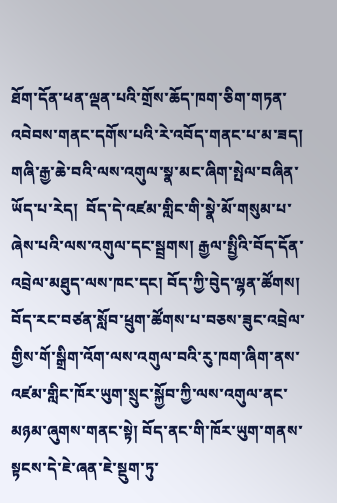ཐོག་དོན་ཕན་ལྡན་པའི་གྲོས་ཆོད་ཁག་ཅིག་གཏན་འབེབས་གནང་དགོས་པའི་རེ་འབོད་གནང་པ་མ་ཟད།  གཞི་རྒྱ་ཆེ་བའི་ལས་འགུལ་སྣ་མང་ཞིག་སྤེལ་བཞིན་ཡོད་པ་རེད།  བོད་དེ་འཛམ་གླིང་གི་སྣེ་མོ་གསུམ་པ་ཞེས་པའི་ལས་འགུལ་དང་སྦྲགས། རྒྱལ་སྤྱིའི་བོད་དོན་འབྲེལ་མཐུད་ལས་ཁང་དང། བོད་ཀྱི་བེུད་ལྷན་ཚོགས། བོད་རང་བཙན་སློབ་ཕྲུག་ཚོགས་པ་བཅས་ཟུང་འབྲེལ་གྱིས་གོ་སྒྲིག་འོག་ལས་འགུལ་བའི་རུ་ཁག་ཞིག་ནས་འཛམ་གླིང་ཁོར་ཡུག་སྲུང་སྐྱོབ་ཀྱི་ལས་འགུལ་ནང་མཉམ་ཞུགས་གནང་སྟེ། བོད་ནང་གི་ཁོར་ཡུག་གནས་སྟངས་དེ་ཇེ་ཞན་ཇེ་སྡུག་ཏུ་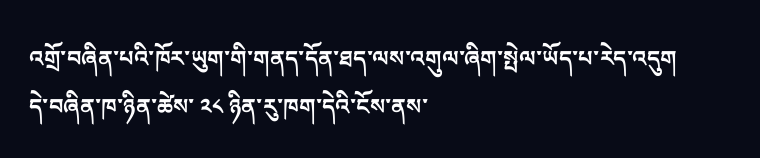འགྲོ་བཞིན་པའི་ཁོར་ཡུག་གི་གནད་དོན་ཐད་ལས་འགུལ་ཞིག་སྤེལ་ཡོད་པ་རེད་འདུག  དེ་བཞིན་ཁ་ཉིན་ཚེས་ ༢༨ ཉིན་རུ་ཁག་དེའི་ངོས་ནས་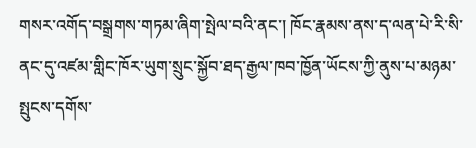གསར་འགོད་བསྒྲགས་གཏམ་ཞིག་སྤེལ་བའི་ནང་། ཁོང་རྣམས་ནས་ད་ལན་པེ་རི་སི་ནང་དུ་འཛམ་གླིང་ཁོར་ཡུག་སྲུང་སྐྱོབ་ཐད་རྒྱལ་ཁབ་ཁྱོན་ཡོངས་ཀྱི་ནུས་པ་མཉམ་སྤུངས་དགོས་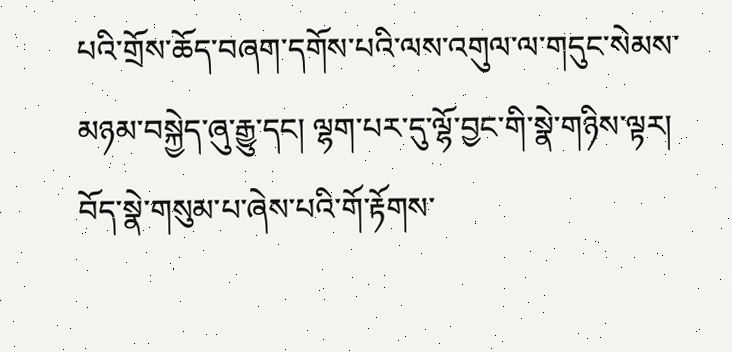པའི་གྲོས་ཆོད་བཞག་དགོས་པའི་ལས་འགུལ་ལ་གདུང་སེམས་མཉམ་བསྐྱེད་ཞུ་རྒྱུ་དང། ལྷག་པར་དུ་ལྷོ་བྱང་གི་སྣེ་གཉིས་ལྟར། བོད་སྣེ་གསུམ་པ་ཞེས་པའི་གོ་རྟོགས་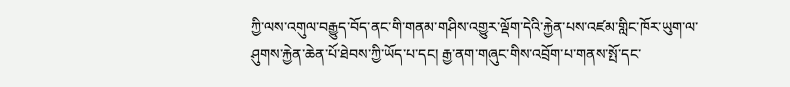ཀྱི་ལས་འགུལ་བརྒྱུད་བོད་ནང་གི་གནམ་གཤིས་འགྱུར་ལྡོག་དེའི་རྐྱེན་པས་འཛམ་གླིང་ཁོར་ཡུག་ལ་ཤུགས་རྐྱེན་ཆེན་པོ་ཐེབས་ཀྱི་ཡོད་པ་དང། རྒྱ་ནག་གཞུང་གིས་འབྲོག་པ་གནས་སྤོ་དང་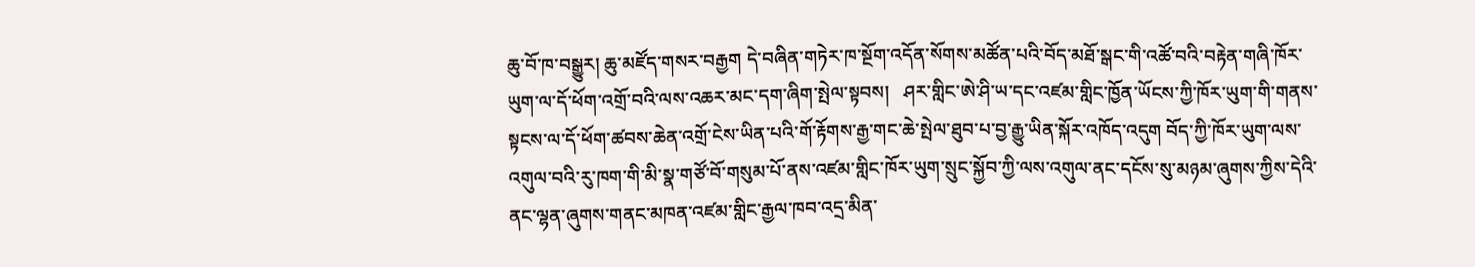ཆུ་བོ་ཁ་བསྒྱུར། ཆུ་མཛོད་གསར་བརྒྱག དེ་བཞིན་གཏེར་ཁ་སྔོག་འདོན་སོགས་མཚོན་པའི་བོད་མཐོ་སྒང་གི་འཚོ་བའི་བརྟེན་གཞི་ཁོར་ཡུག་ལ་དོ་ཕོག་འགྲོ་བའི་ལས་འཆར་མང་དག་ཞིག་སྤེལ་སྟབས།   ཤར་གླིང་ཨེ་ཤི་ཡ་དང་འཛམ་གླིང་ཁྱོན་ཡོངས་ཀྱི་ཁོར་ཡུག་གི་གནས་སྟངས་ལ་དོ་ཕོག་ཚབས་ཆེན་འགྲོ་ངེས་ཡིན་པའི་གོ་རྟོགས་རྒྱ་གང་ཆེ་སྤེལ་ཐུབ་པ་བྱ་རྒྱུ་ཡིན་སྐོར་འཁོད་འདུག བོད་ཀྱི་ཁོར་ཡུག་ལས་འགུལ་བའི་རུ་ཁག་གི་མི་སྣ་གཙོ་བོ་གསུམ་པོ་ནས་འཛམ་གླིང་ཁོར་ཡུག་སྲུང་སྐྱོབ་ཀྱི་ལས་འགུལ་ནང་དངོས་སུ་མཉམ་ཞུགས་ཀྱིས་དེའི་ནང་ལྷན་ཞུགས་གནང་མཁན་འཛམ་གླིང་རྒྱལ་ཁབ་འདྲ་མིན་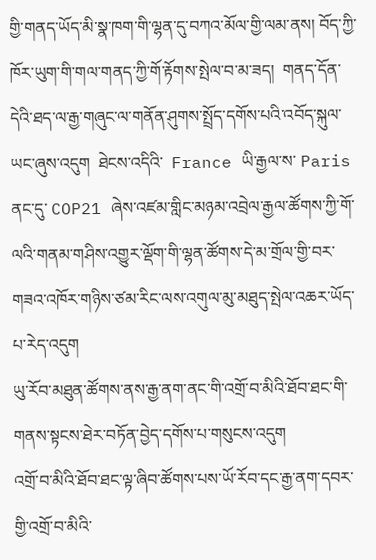གྱི་གནད་ཡོད་མི་སྣ་ཁག་གི་ལྷན་དུ་བཀའ་མོལ་གྱི་ལམ་ནས། བོད་ཀྱི་ཁོར་ཡུག་གི་གལ་གནད་ཀྱི་གོ་རྟོགས་སྤེལ་བ་མ་ཟད།  གནད་དོན་དེའི་ཐད་ལ་རྒྱ་གཞུང་ལ་གནོན་ཤུགས་སྤྲོད་དགོས་པའི་འབོད་སྐུལ་ཡང་ཞུས་འདུག  ཐེངས་འདིའི་  France ཡི་རྒྱལ་ས་ Paris ནང་དུ་ COP21 ཞེས་འཛམ་གླིང་མཉམ་འབྲེལ་རྒྱལ་ཚོགས་ཀྱི་གོ་ལའི་གནམ་གཤིས་འགྱུར་ལྡོག་གི་ལྷན་ཚོགས་དེ་མ་གྲོལ་གྱི་བར་གཟའ་འཁོར་གཉིས་ཙམ་རིང་ལས་འགུལ་མུ་མཐུད་སྤེལ་འཆར་ཡོད་པ་རེད་འདུག
ཡུ་རོབ་མཐུན་ཚོགས་ནས་རྒྱ་ནག་ནང་གི་འགྲོ་བ་མིའི་ཐོབ་ཐང་གི་གནས་སྟངས་ཐེར་བཏོན་བྱེད་དགོས་པ་གསུངས་འདུག
འགྲོ་བ་མིའི་ཐོབ་ཐང་ལྟ་ཞིབ་ཚོགས་པས་ཡོ་རོབ་དང་རྒྱ་ནག་དབར་གྱི་འགྲོ་བ་མིའི་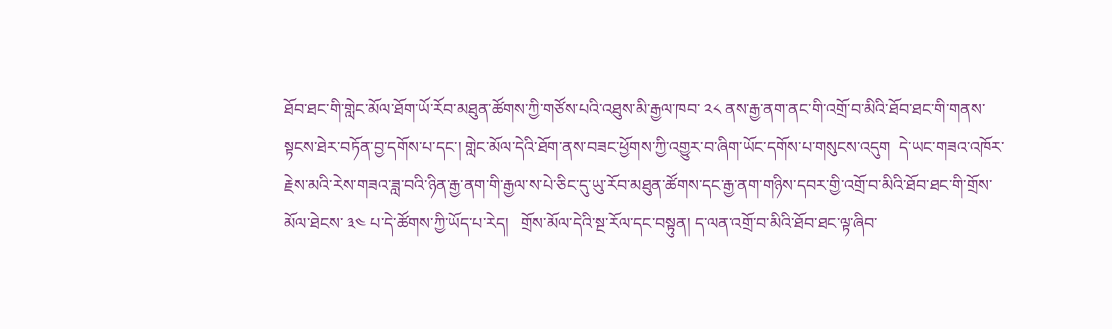ཐོབ་ཐང་གི་གླེང་མོལ་ཐོག་ཡོ་རོབ་མཐུན་ཚོགས་ཀྱི་གཙོས་པའི་འཐུས་མི་རྒྱལ་ཁབ་ ༢༨ ནས་རྒྱ་ནག་ནང་གི་འགྲོ་བ་མིའི་ཐོབ་ཐང་གི་གནས་སྟངས་ཐེར་བཏོན་བྱ་དགོས་པ་དང་། གླེང་མོལ་དེའི་ཐོག་ནས་བཟང་ཕྱོགས་ཀྱི་འགྱུར་བ་ཞིག་ཡོང་དགོས་པ་གསུངས་འདུག  དེ་ཡང་གཟའ་འཁོར་རྗེས་མའི་རེས་གཟའ་ཟླ་བའི་ཉིན་རྒྱ་ནག་གི་རྒྱལ་ས་པེ་ཅིང་དུ་ཡུ་རོབ་མཐུན་ཚོགས་དང་རྒྱ་ནག་གཉིས་དབར་གྱི་འགྲོ་བ་མིའི་ཐོབ་ཐང་གི་གྲོས་མོལ་ཐེངས་ ༣༤ པ་དེ་ཚོགས་ཀྱི་ཡོད་པ་རེད།   གྲོས་མོལ་དེའི་སྔ་རོལ་དང་བསྟུན། ད་ལན་འགྲོ་བ་མིའི་ཐོབ་ཐང་ལྟ་ཞིབ་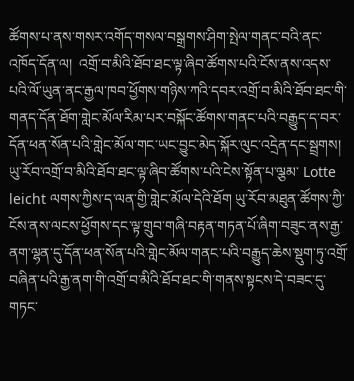ཚོགས་པ་ནས་གསར་འགོད་གསལ་བསྒྲགས་ཤིག་སྤེལ་གནང་བའི་ནང་འཁོད་དོན་ལ།  འགྲོ་བ་མིའི་ཐོབ་ཐང་ལྟ་ཞིབ་ཚོགས་པའི་ངོས་ནས་འདས་པའི་ལོ་ཡུན་ནང་རྒྱལ་ཁབ་ཕྱོགས་གཉིས་ཀའི་དབར་འགྲོ་བ་མིའི་ཐོབ་ཐང་གི་གནད་དོན་ཐོག་གླེང་མོལ་རིམ་པར་བསྐོང་ཚོགས་གནང་པའི་བརྒྱུད་ད་བར་དོན་ཕན་སོན་པའི་གླེང་མོལ་གང་ཡང་བྱུང་མེད་སྐོར་ལུང་འདྲེན་དང་སྦྲགས། ཡུ་རོབ་འགྲོ་བ་མིའི་ཐོབ་ཐང་ལྟ་ཞིབ་ཚོགས་པའི་ངེས་སྟོན་པ་ལྕམ་ Lotte leicht ལགས་ཀྱིས་ད་ལན་གྱི་གླེང་མོལ་དེའི་ཐོག ཡུ་རོབ་མཐུན་ཚོགས་ཀྱི་ངོས་ནས་ལངས་ཕྱོགས་དང་ལྟ་གྲུབ་གཞི་བརྟན་གཏན་པོ་ཞིག་བཟུང་ནས་རྒྱ་ནག་ལྷན་དུ་དོན་ཕན་སོན་པའི་གླེང་མོལ་གནང་པའི་བརྒྱུད་ཆེས་སྡུག་ཏུ་འགྲོ་བཞིན་པའི་རྒྱ་ནག་གི་འགྲོ་བ་མིའི་ཐོབ་ཐང་གི་གནས་སྟངས་དེ་བཟང་དུ་གཏང་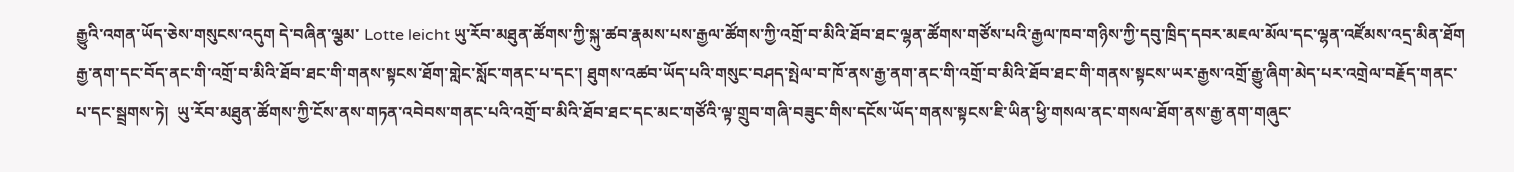རྒྱུའི་འགན་ཡོད་ཅེས་གསུངས་འདུག དེ་བཞིན་ལྕམ་ Lotte leicht ཡུ་རོབ་མཐུན་ཚོགས་ཀྱི་སྐུ་ཚབ་རྣམས་པས་རྒྱལ་ཚོགས་ཀྱི་འགྲོ་བ་མིའི་ཐོབ་ཐང་ལྷན་ཚོགས་གཙོས་པའི་རྒྱལ་ཁབ་གཉིས་ཀྱི་དབུ་ཁྲིད་དབར་མཇལ་མོལ་དང་ལྷན་འཛོམས་འདྲ་མིན་ཐོག རྒྱ་ནག་དང་བོད་ནང་གི་འགྲོ་བ་མིའི་ཐོབ་ཐང་གི་གནས་སྟངས་ཐོག་གླེང་སློང་གནང་པ་དང་། ཐུགས་འཚབ་ཡོད་པའི་གསུང་བཤད་སྤེལ་བ་ཁོ་ནས་རྒྱ་ནག་ནང་གི་འགྲོ་བ་མིའི་ཐོབ་ཐང་གི་གནས་སྟངས་ཡར་རྒྱས་འགྲོ་རྒྱུ་ཞིག་མེད་པར་འགྲེལ་བརྗོད་གནང་པ་དང་སྦྲགས་ཏེ།  ཡུ་རོབ་མཐུན་ཚོགས་ཀྱི་ངོས་ནས་གཏན་འབེབས་གནང་པའི་འགྲོ་བ་མིའི་ཐོབ་ཐང་དང་མང་གཙོའི་ལྟ་གྲུབ་གཞི་བཟུང་གིས་དངོས་ཡོད་གནས་སྟངས་ཇི་ཡིན་ཕྱི་གསལ་ནང་གསལ་ཐོག་ནས་རྒྱ་ནག་གཞུང་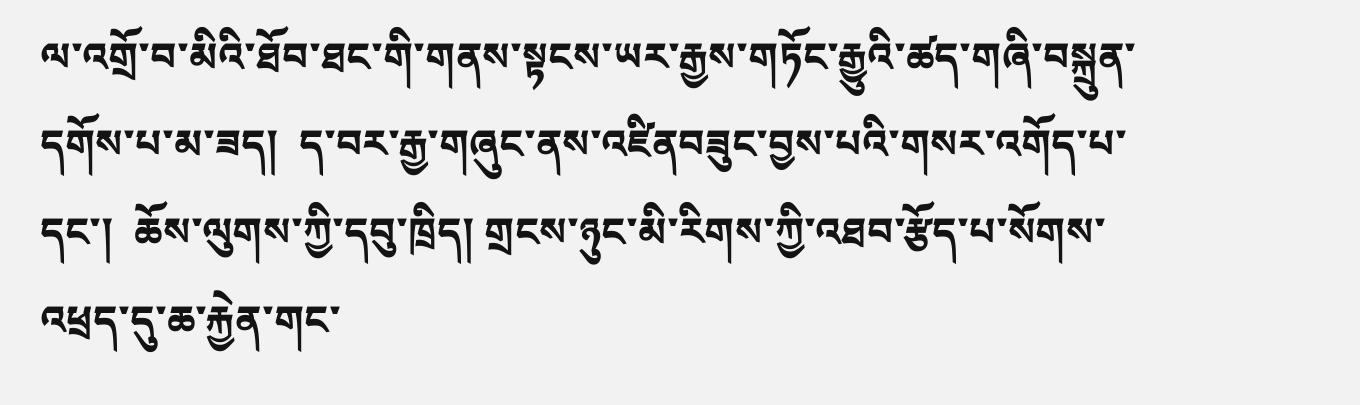ལ་འགྲོ་བ་མིའི་ཐོབ་ཐང་གི་གནས་སྟངས་ཡར་རྒྱས་གཏོང་རྒྱུའི་ཚད་གཞི་བསྐྲུན་དགོས་པ་མ་ཟད།  ད་བར་རྒྱ་གཞུང་ནས་འཛིནབཟུང་བྱས་པའི་གསར་འགོད་པ་དང་།  ཆོས་ལུགས་ཀྱི་དབུ་ཁྲིད། གྲངས་ཉུང་མི་རིགས་ཀྱི་འཐབ་རྩོད་པ་སོགས་འཕྲད་དུ་ཆ་རྐྱེན་གང་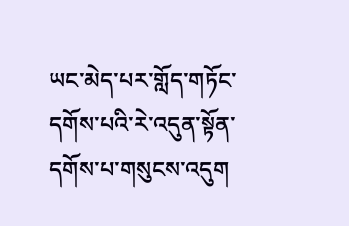ཡང་མེད་པར་གློད་གཏོང་དགོས་པའི་རེ་འདུན་སྟོན་དགོས་པ་གསུངས་འདུག